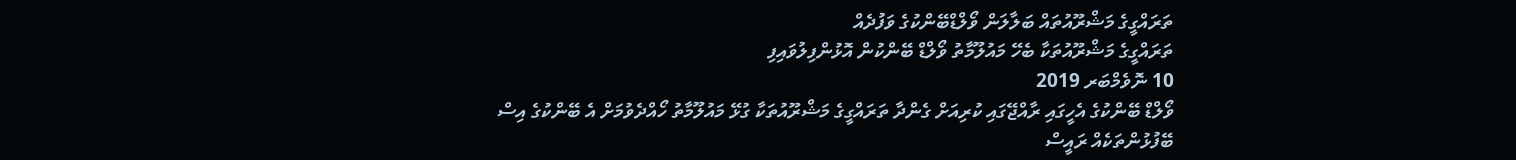ތަރައްގީގެ މަޝްރޫއުތައް ބަލާލަން ވޯލްޑްބޭންކުގެ ވަފުދެއް
ތަރައްގީގެ މަޝްރޫއުތަކާ ބެހޭ މައުލޫމާތު ވޯލްޑް ބޭންކުން އޮޅުންފިލުވައިފި
10 ނޮވެމްބަރ 2019
ވޯލްޑް ބޭންކުގެ އެހީގައި ރާއްޖޭގައި ކުރިއަށް ގެންދާ ތަރައްގީގެ މަޝްރޫއުތަކާ ގުޅޭ މައުލޫމާތު ހޯއްދެވުމަށް އެ ބޭންކުގެ އިސް ބޭފުޅުންތަކެއް ރައީސް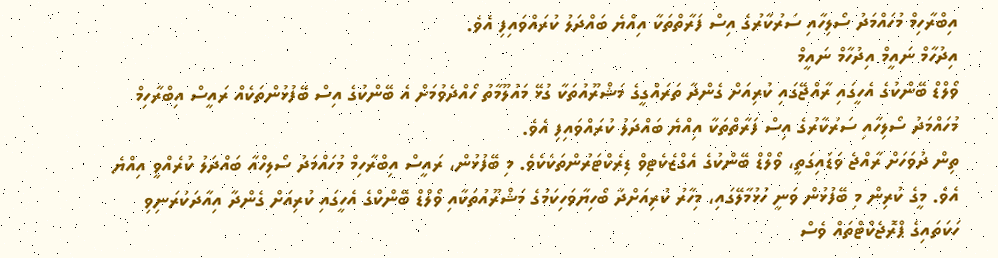އިބްރާހިމް މުހައްމަދު ސޯލިހާއި ސަރުކާރުގެ އިސް ފަރާތްތަކާ އިއްޔެ ބައްދަލު ކުރައްވައިފި އެވެ.
އިދުހާމް ނައީމް އިދުހާމް ނައީމް
ވޯލްޑް ބޭންކުގެ އެހީގައި ރާއްޖޭގައި ކުރިއަށް ގެންދާ ތަރައްގީގެ މަޝްރޫއުތަކާ ގުޅޭ މައުލޫމާތު ހޯއްދެވުމަށް އެ ބޭންކުގެ އިސް ބޭފުޅުންތަކެއް ރައީސް އިބްރާހިމް މުހައްމަދު ސޯލިހާއި ސަރުކާރުގެ އިސް ފަރާތްތަކާ އިއްޔެ ބައްދަލު ކުރައްވައިފި އެވެ.
ތިން ދުވަހަށް ރާއްޖެ ވަޑައިގަތީ، ވޯލްޑް ބޭންކުގެ އެގްޒެކެޓިވް ޑިރެކްޓަރުންތަކެކެވެ. މި ބޭފުޅުން، ރައީސް އިބްރާހިމް މުހައްމަދު ސޯލިހްއާ ބައްދަލު ކުރެއްވީ އިއްޔެ އެވެ. މީގެ ކުރިން މި ބޭފުޅުން ވަނީ ހުޅުމާލޭގައި، މިހާރު ކުރިއަށްދާ ބޯހިޔާވަހިކަމުގެ މަޝްރޫއުތަކާއި ވޯލްޑް ބޭންކްގެ އެހީގައި ކުރިއަށް ގެންދާ އިއާދަކުރަނިވި ހަކަތައިގެ ޕްރޮޖެކްޓްތައް ވެސް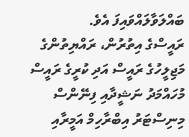ބައްލަވާލައްވައިފަ އެވެ.
ރައީސްގެ އިތުރުން، ރައްޔިތުންގެ މަޖިލީހުގެ ރައީސް އަދި ކުރީގެ ރައީސް މުހައްމަދު ނަޝީދާއި ފިނޭންސް މިނިސްޓަރު އިބްރާހިމް އަމީރާއި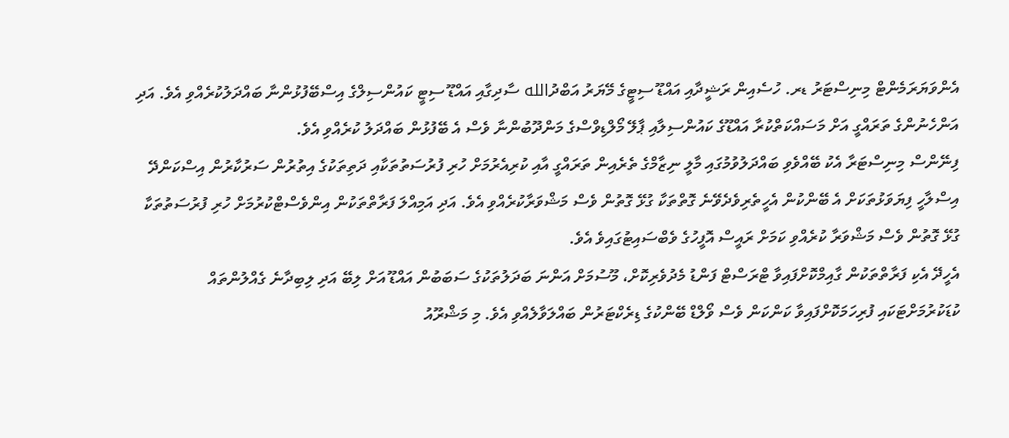އެންވަޔަރަމެންޓް މިނިސްޓަރު ޑރ. ހުސެއިން ރަޝީދާއި އައްޑޫ ސިޓީގެ މޭޔަރު އަބްދުالله ސާދިގާއި އައްޑޫ ސިޓީ ކައުންސިލްގެ އިސްބޭފުޅުންނާ ބައްދަލުކުރެއްވި އެވެ. އަދި އަންހެނުންގެ ތަރައްގީ އަށް މަސައްކަތްކުރާ އައްޑޫގެ ކައުންސިލާއި ޕާލޭ މޯލްޑިވްސްގެ މަންދޫބުންނާ ވެސް އެ ބޭފުޅުން ބައްދަލު ކުރެއްވި އެވެ.
ފިނޭންސް މިނިސްޓަރާ އެކު ބޭއްވެވި ބައްދަލުވުމުގައި މާލީ ނިޒާމްގެ ތެރެއިން ތަރައްގީ އާއި ކުރިއެރުމަށް ހުރި ފުރުސަތުތަކާއި ދަތިތަކުގެ އިތުރުން ސަރުކާރުން އިސްކަންދޭ އިސްލާހީ ފިޔަވަޅުތަކަށް އެ ބޭންކުން އެހީތެރިވެދެވޭނެ ގޮތްތަކާ ގުޅޭ ގޮތުން ވެސް މަޝްވަރާކުރެއްވި އެވެ. އަދި އަމިއްލަ ފަރާތްތަކުން އިންވެސްޓްކުރުމަށް ހުރި ފުރުސަތުތަކާ ގުޅޭ ގޮތުން ވެސް މަޝްވަރާ ކުރެއްވި ކަމަށް ރައީސް އޮފީހުގެ ވެބްސައިޓުގައިވެ އެވެ.
އެހީދޭ އެކި ފަރާތްތަކުން ގާއިމްކޮށްފައިވާ ޓްރަސްޓް ފަންޑު މެދުވެރިކޮށް، މޫސުމަށް އަންނަ ބަދަލުތަކުގެ ސަބަބުން އައްޑޫ އަށް ލިބޭ އަދި ލިބިދާނެ ގެއްލުންތައް ކުޑަކުރުމަށްޓަކައި ފުރިހަމަކޮށްފައިވާ ކަންކަން ވެސް ވޯލްޑް ބޭންކުގެ ޑިރެކްޓަރުން ބައްލަވާލެއްވި އެވެ. މި މަޝްރޫއު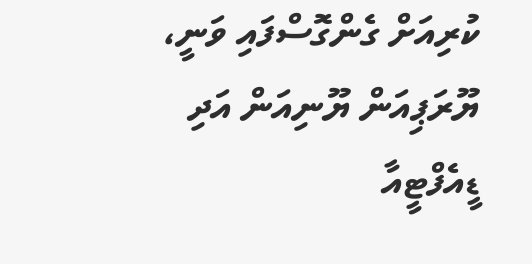ކުރިއަށް ގެންގޮސްފައި ވަނީ، ޔޫރަޕިއަން ޔޫނިއަން އަދި ޑީއެފްޓީއާ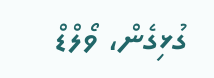ގުޅިގެން، ވޯލްޑް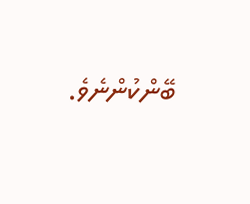ބޭންކުންނެވެ.